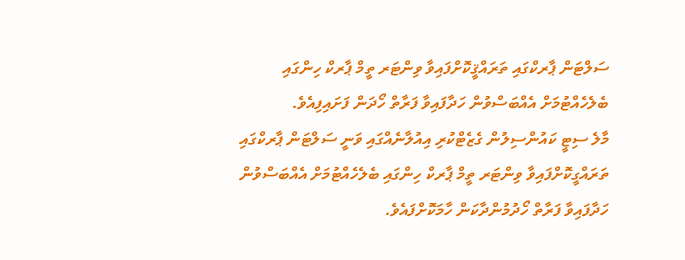ސަލްޓަން ޕާރކްގައި ތަރައްޤީކޮށްފައިވާ ވިންޓަރ ތީމް ޕާރކް ހިންގައި ބެލެހެއްޓުމަށް އެއްބަސްވުން ހަދާފައިވާ ފަރާތް ހޯދަން ފަށައިފިއެވެ.
މާލެ ސިޓީ ކައުންސިލުން ގެޒެޓްކުރި އިއުލާނެއްގައި ވަނީ ސަލްޓަން ޕާރކްގައި ތަރައްގީކޮށްފައިވާ ވިންޓަރ ތީމް ޕާރކް ހިންގައި ބެލެހެއްޓުމަށް އެއްބަސްވުން ހަދާފައިވާ ފަރާތް ހޯދުމުންދާކަން ހާމަކޮށްފައެވެ.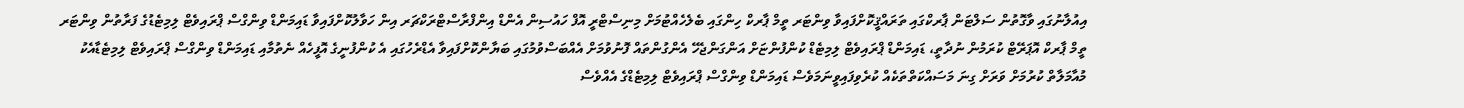އިއުލާނުގައި ވާގޮތުން ސަލްޓަން ޕާރކްގައި ތަރައްޤީކޮށްފައިވާ ވިންޓަރ ތީމް ޕާރކް ހިންގައި ބެލެހެއްޓުމަށް މިނިސްޓްރީ އޮފް ހައުސިން އެންޑް އިންފްރާސްޓްރަކްޗަރ އިން ހަވާލުކޮށްފައިވާ ޑައިމަންޑް ވިންގްސް ޕްރައިވެޓް ލިމިޓެޑުގެ ފަރާތުން ވިންޓަރ ތީމް ޕާރކް އޮޕަރޭޓް ކުރަމުން ނުދާތީ، ޑައިމަންޑް ޕްރައިވެޓް ލިމިޓެޑް ކުންފުންޏަށް އަންގަންޖެހޭ އެންގުންތައް ފޮނުވުމަށް އެއްބަސްވުމުގައި ބަޔާންކޮށްފައިވާ އެޑްރެހުގައި އެ ކުންފުނީގެ އޮފީހެއް ނެތުމާއި ޑައިމަންޑް ވިންގްސް ޕްރައިވެޓް ލިމިޓެޑާއެކު މުއާމަލާތް ކުރުމަށް ވަރަށް ގިނަ މަސައްކަތްތަކެއް ކުރެވިފައިވީނަމަވެސް ޑައިމަންޑް ވިންގްސް ޕްރައިވެޓް ލިމިޓެޑްގެ އެއްވެސް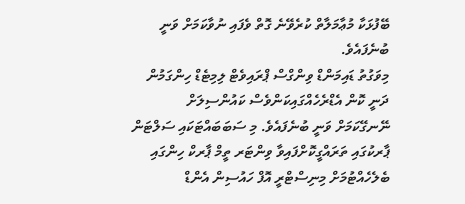ބޭފުޅަކާ މުޢާމަލާތް ކުރެވޭނެ ގޮތް ވެފައި ނުވާކަމަށް ވަނީ ބުނެފައެވެ.
މިވަގުތު ޑައިމަންޑް ވިންގްސް ޕްރައިވެޓް ލިމިޓެޑް ހިންގަމުން ދަނީ ކޮން އެޑްރެހެއްގައިކަންވެސް ކައުންސިލަށް ނޭނގޭކަމަށް ވަނީ ބުނެފައެވެ. މި ސަބަބައްޓަކައި ސަލްޓަން ޕާރކުގައި ތަރައްގީކޮށްފައިވާ ވިންޓަރ ތީމް ޕާރކް ހިންގައި ބެލެހެއްޓުމަށް މިނިސްޓްރީ އޮފް ހައުސިން އެންޑް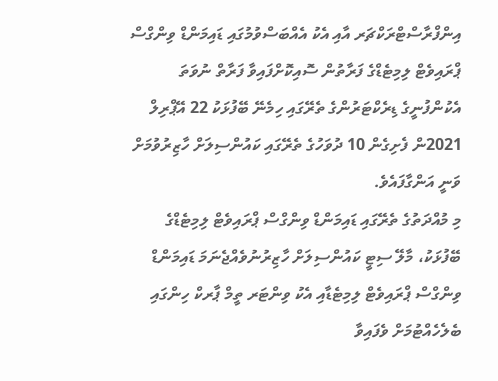އިންފްރާސްޓްރަކްޗަރ އާއި އެކު އެއްބަސްވުމުގައި ޑައިމަންޑް ވިންގްސް ޕްރައިވެޓް ލިމިޓެޑްގެ ފަރާތުން ސޮއިކޮށްފައިވާ ފަރާތް ނުވަތަ އެކުންފުނީގެ ޑިރެކްޓަރުންގެ ތެރޭގައި ހިމެނޭ ބޭފުޅަކު 22 އޭޕްރިލް 2021ން ފެށިގެން 10 ދުވަހުގެ ތެރޭގައި ކައުންސިލަށް ހާޒިރުވުމަށް ވަނީ އަންގާފައެވެ.
މި މުއްދަތުގެ ތެރޭގައި ޑައިމަންޑް ވިންގްސް ޕްރައިވެޓް ލިމިޓެޑްގެ ބޭފުޅަކު، މާލޭ ސިޓީ ކައުންސިލަށް ހާޒިރުނުވެއްޖެނަމަ ޑައިމަންޑް ވިންގްސް ޕްރައިވެޓް ލިމިޓެޑާއި އެކު ވިންޓަރ ތީމް ޕާރކް ހިންގައި ބެލެހެއްޓުމަށް ވެފައިވާ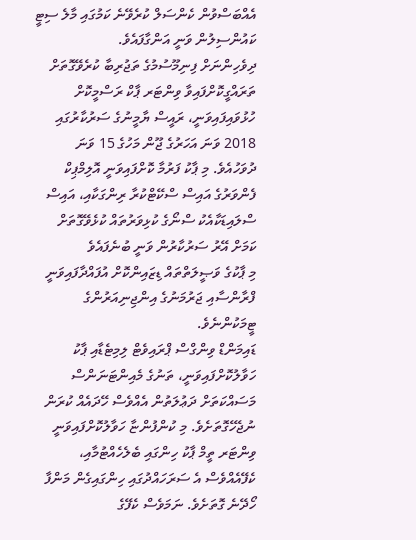އެއްބަސްވުން ކެންސަލް ކުރެވޭނެ ކަމުގައި މާލެ ސިޓީ ކައުންސިލުން ވަނީ އަންގާފައެވެ.
ދިވެހިންނަށް ފިނިމޫސުމުގެ ތަޖުރިބާ ކުރެވޭގޮތަށް ތަރައްގީކޮށްފައިވާ ވިންޓަރ ޕާކް ރަސްމީކޮށް ހުޅުވައިފައިވަނީ، ރައީސް ޔާމީނުގެ ސަރުކާރުގައި 2018 ވަނަ އަހަރުގެ ޖޫން މަހުގެ 15 ވަނަ ދުވަހުއެވެ. މި ޕާކު ފަރުމާ ކޮށްފައިވަނީ އޮލިމްޕިކް ފެންވަރުގެ އައިސް ސްކޭޓްކުރާ ރިންގަކާއި، އައިސް ސްލައިޑަކާއެކު ސްނޯގެ ކުޅިވަރުތައް ކުޅެވޭގޮތަށް ކަމަށް އޭރު ސަރުކާރުން ވަނީ ބުނެފައެވެ
މި ޕާކުގެ ވަޞީލަތްތައް ޑިޒައިންކޮށް އުފައްދާފައިވަނީ ފްރާންސާއި ޖަރުމަނުގެ އިންޖިނިއަރުންގެ ޓީމަކުންނެވެ.
ޑައިމަންޑް ވިންގްސް ޕްރައިވެޓް ލިމިޓެޑާއި ޕާކު ހަވާލުކޮށްފައިވަނީ، ތަނުގެ މެއިންޓަނަންސް މަސައްކަތަށް ދަޢުލަތުން އެއްވެސް ހޭދައެއް ކުރަން ނުޖެހޭގޮތަށެވެ. މި ކުންފުންޏާ ހަވާލުކޮށްފައިވަނީ ވިންޓަރ ތީމް ޕާކު ހިންގައި ބެލެހެއްޓުމާއި، ކެފޭއެއްވެސް އެ ސަރަހައްދުގައި ހިންގައިގެން މަންފާ ހޯދޭނެ ގޮތަށެވެ. ނަމަވެސް ކެފޭގެ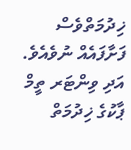ޚިދުމަތްވެސް ފަށާފައެއް ނުވެއެވެ. އަދި ވިންޓަރ ތީމް ޕާކުގެ ޚިދުމަތް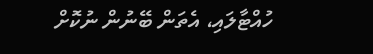ހުއްޓާލައި، އެތަން ބޭނުން ނުކޮށް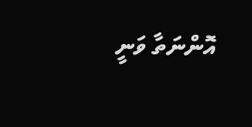އޮންނަތާ ވަނީ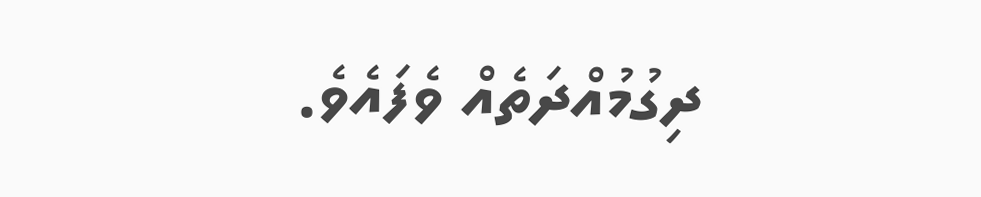ދިގުމުއްދަތެއް ވެފައެވެ.